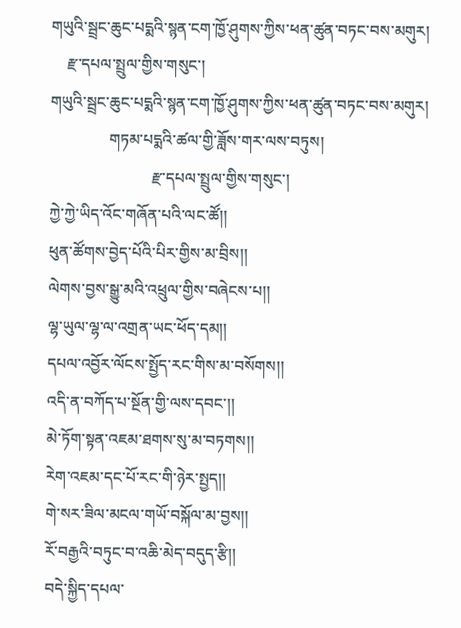གཡུའི་སྦྲང་ཆུང་པདྨའི་སྙན་ངག་ཁྱོ་ཤུགས་ཀྱིས་ཕན་ཚུན་བཏང་བས་མགུར།
    རྫ་དཔལ་སྤྲུལ་གྱིས་གསུང་།
གཡུའི་སྦྲང་ཆུང་པདྨའི་སྙན་ངག་ཁྱོ་ཤུགས་ཀྱིས་ཕན་ཚུན་བཏང་བས་མགུར།
               གཏམ་པདྨའི་ཚལ་གྱི་ཟློས་གར་ལས་བཏུས།
                          རྫ་དཔལ་སྤྲུལ་གྱིས་གསུང་།
ཀྱེ་ཀྱེ་ཡིད་འོང་གཞོན་པའི་ལང་ཚོ།།
ཕུན་ཚོགས་བྱེད་པོའི་པིར་གྱིས་མ་བྲིས།།
ལེགས་བྱས་སྒྱུ་མའི་འཕྲུལ་གྱིས་བཞེངས་པ།།
ལྷ་ཡུལ་ལྷ་ལ་འགྲན་ཡང་ཕོད་དམ།།
དཔལ་འབྱོར་ལོངས་སྤྱོད་རང་གིས་མ་བསོགས།།
འདི་ན་བཀོད་པ་སྔོན་གྱི་ལས་དབང་།།
མེ་ཏོག་སྟན་འཇམ་ཐགས་སུ་མ་བཏགས།།
རེག་འཇམ་དང་པོ་རང་གི་ཉེར་སྤྱད།།
གེ་སར་ཟིལ་མངལ་གཡོ་བསྐོལ་མ་བྱས།།
རོ་བརྒྱའི་བཏུང་བ་འཆི་མེད་བདུད་རྩི།།
བདེ་སྐྱིད་དཔལ་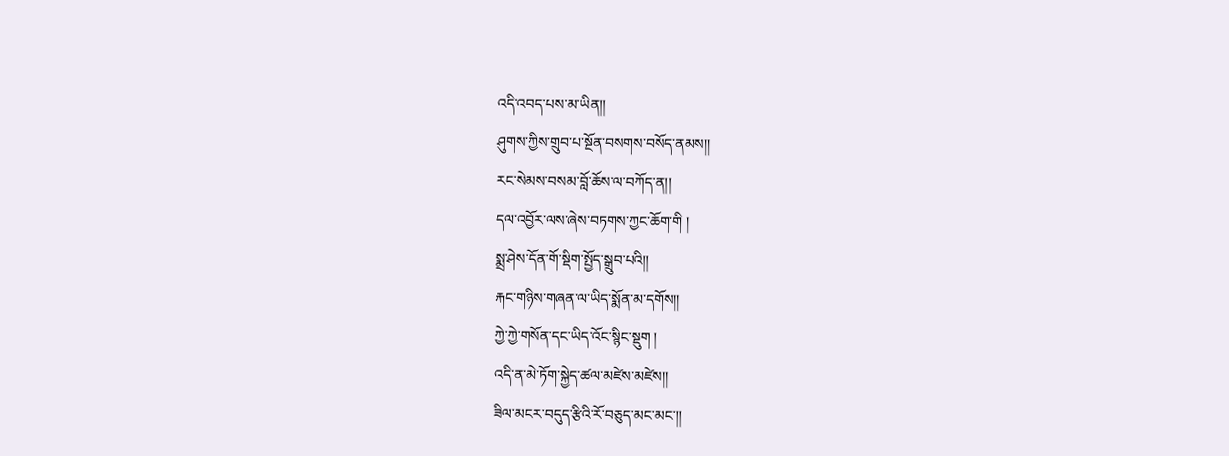འདི་འབད་པས་མ་ཡིན།།
ཤུགས་ཀྱིས་གྲུབ་པ་སྔོན་བསགས་བསོད་ནམས།།
རང་སེམས་བསམ་བློ་ཆོས་ལ་བཀོད་ན།།
དལ་འབྱོར་ལས་ཞེས་བཏགས་ཀྱང་ཆོག་གི །
སྨྲ་ཤེས་དོན་གོ་སྡིག་སྤྱོད་སྒྲུབ་པའི།།
རྐང་གཉིས་གཞན་ལ་ཡིད་སྨོན་མ་དགོས།།
ཀྱེ་ཀྱེ་གསོན་དང་ཡིད་འོང་སྙིང་སྡུག །
འདི་ན་མེ་ཏོག་སྐྱེད་ཚལ་མཛེས་མཛེས།།
ཟིལ་མངར་བདུད་རྩིའི་རོ་བཅུད་མང་མང་།།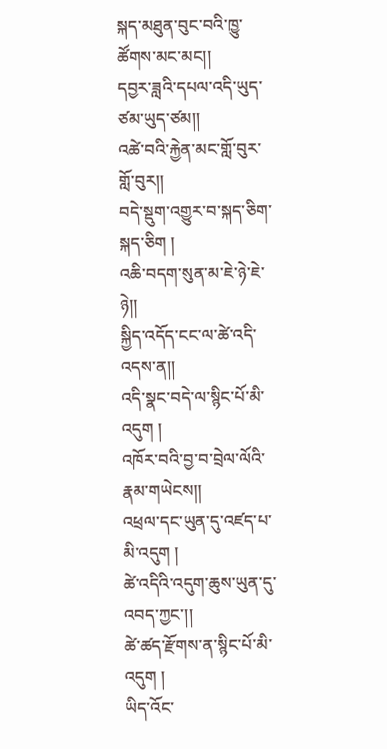སྐད་མཐུན་བུང་བའི་ཁྱུ་ཚོགས་མང་མང།།
དབྱར་ཟླའི་དཔལ་འདི་ཡུད་ཙམ་ཡུད་ཙམ།།
འཚེ་བའི་རྐྱེན་མང་གློ་བུར་གློ་བུར།།
བདེ་སྡུག་འགྱུར་བ་སྐད་ཅིག་སྐད་ཅིག །
འཆི་བདག་སུན་མ་ཇེ་ཉེ་ཇེ་ཉེ།།
སྐྱིད་འདོད་ངང་ལ་ཚེ་འདི་འདས་ན།།
འདི་སྣང་བདེ་ལ་སྙིང་པོ་མི་འདུག །
འཁོར་བའི་བྱ་བ་བྲེལ་ལོའི་རྣམ་གཡེངས།།
འཕྲལ་དང་ཡུན་དུ་འཛད་པ་མི་འདུག །
ཚེ་འདིའི་འདུག་ཆུས་ཡུན་དུ་འབད་ཀྱང་།།
ཚེ་ཚད་རྫོགས་ན་སྙིང་པོ་མི་འདུག །
ཡིད་འོང་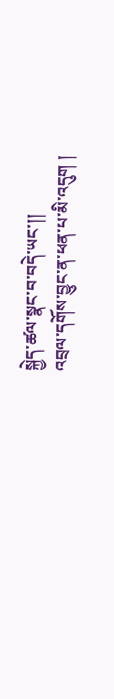སྐྱེད་ཚལ་སྣང་བ་བདེ་ཡང་།།
འབྲལ་དགོས་བྱུང་ན་ཕན་པ་མི་འདུག །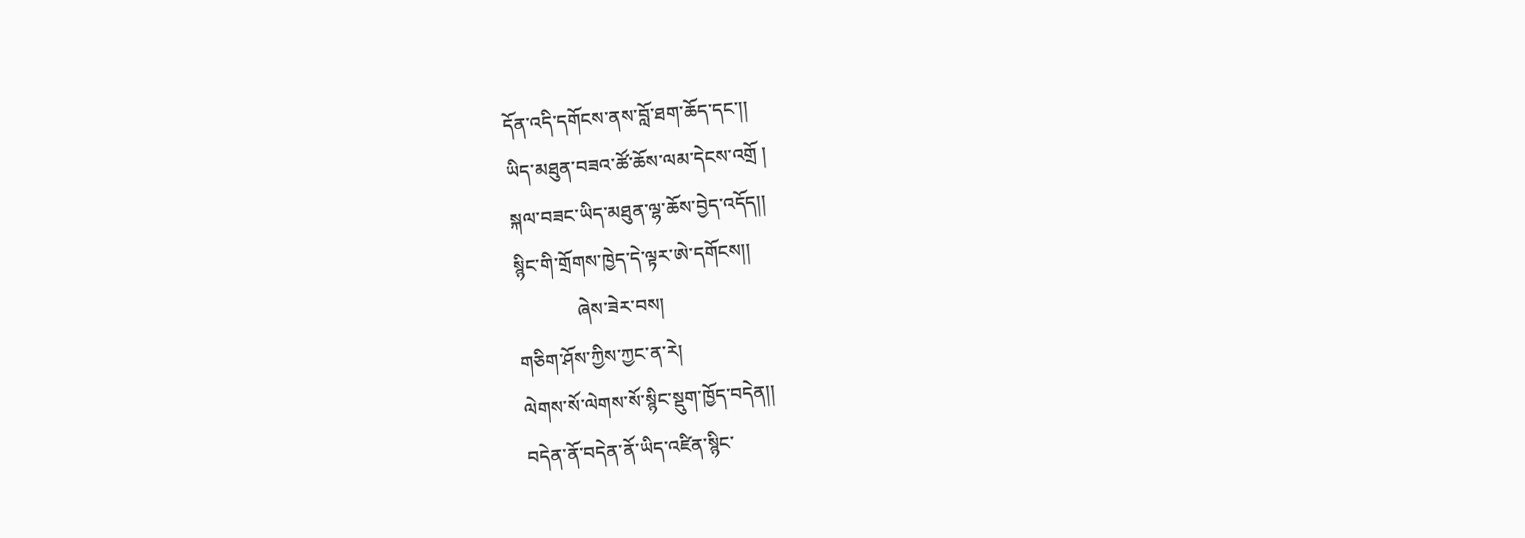དོན་འདི་དགོངས་ནས་བློ་ཐག་ཆོད་དང་།།
ཡིད་མཐུན་བཟའ་ཚོ་ཆོས་ལམ་དེངས་འགྲོ །
སྐལ་བཟང་ཡིད་མཐུན་ལྷ་ཆོས་བྱེད་འདོད།།
སྙིང་གི་གྲོགས་ཁྱེད་དེ་ལྟར་ཨེ་དགོངས།།
             ཞེས་ཟེར་བས།
གཅིག་ཤོས་ཀྱིས་ཀྱང་ན་རེ།
ལེགས་སོ་ལེགས་སོ་སྙིང་སྡུག་ཁྱོད་བདེན།།
བདེན་ནོ་བདེན་ནོ་ཡིད་འཛིན་སྙིང་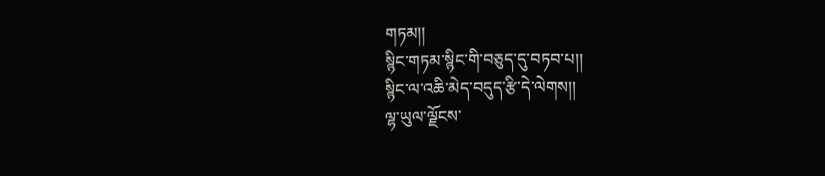གཏམ།།
སྙིང་གཏམ་སྙིང་གི་བཅུད་དུ་བཏབ་པ།།
སྙིང་ལ་འཆི་མེད་བདུད་རྩི་དེ་ལེགས།།
ལྷ་ཡུལ་ལྗོངས་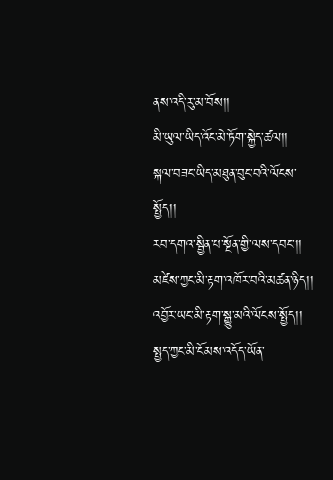ནས་འདི་རུ་མ་བོས།།
མི་ཡུལ་ཡིད་འོང་མེ་ཏོག་སྐྱེད་ཚལ།།
སྐལ་བཟང་ཡིད་མཐུན་བུང་བའི་ལོངས་སྤྱོད།།
རབ་དགའ་སྦྱིན་པ་སྔོན་གྱི་ལས་དབང་།།
མཛེས་ཀྱང་མི་རྟག་འཁོར་བའི་མཚན་ཉིད།།
འབྱོར་ཡང་མི་རྟག་སྒྱུ་མའི་ལོངས་སྤྱོད།།
སྤྱད་ཀྱང་མི་ངོམས་འདོད་ཡོན་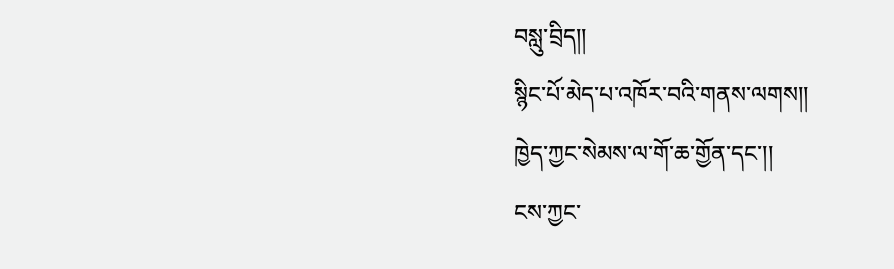བསླུ་བྲིད།།
སྙིང་པོ་མེད་པ་འཁོར་བའི་གནས་ལགས།།
ཁྱེད་ཀྱང་སེམས་ལ་གོ་ཆ་གྱོན་དང་།།
ངས་ཀྱང་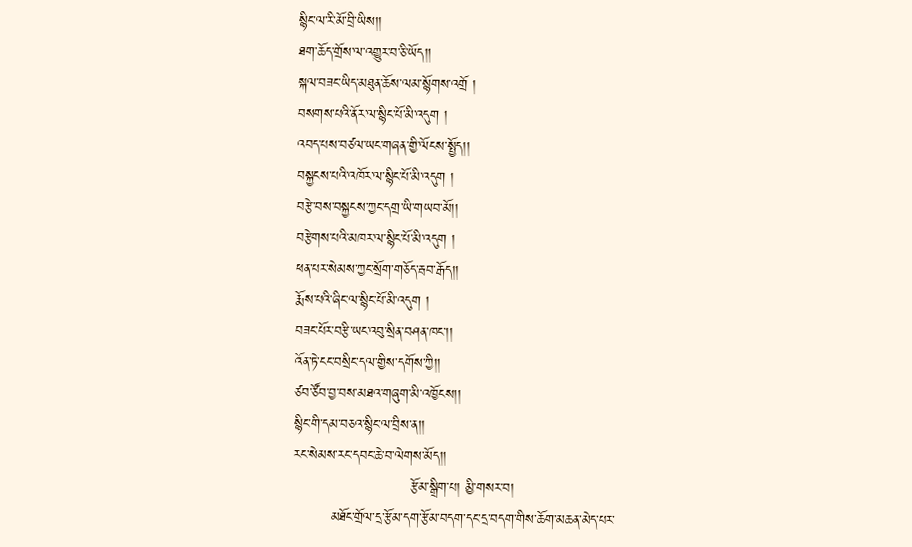སྙིང་ལ་རི་མོ་བྲི་ཡིས།།
ཐག་ཆོད་གྲོས་ལ་འགྱུར་བ་ཅི་ཡོད།།
སྐལ་བཟང་ཡིད་མཐུན་ཆོས་ལམ་སྙོགས་འགྲོ །
བསགས་པའི་ནོར་ལ་སྙིང་པོ་མི་འདུག །
འབད་པས་བཙལ་ཡང་གཞན་གྱི་ལོངས་སྤྱོད།།
བསྐྱངས་པའི་འཁོར་ལ་སྙིང་པོ་མི་འདུག །
བརྩེ་བས་བསྐྱངས་ཀྱང་དགྲ་ཡི་གཡབ་མོ།།
བརྩེགས་པའི་མཁར་ལ་སྙིང་པོ་མི་འདུག །
ཕན་པར་སེམས་ཀྱང་སྲོག་གཅོད་རྦབ་རྒོད།།
རྨོས་པའི་ཞིང་ལ་སྙིང་པོ་མི་འདུག །
བཟང་པོར་བརྩི་ཡང་འབུ་སྲིན་བཤན་ཁང་།།
འོན་ཏེ་ངང་བསྲིང་དལ་གྱིས་དགོས་ཀྱི།།
ཙབ་ཙོབ་བྱ་བས་མཐའ་གཞུག་མི་འཁྱོངས།།
སྙིང་གི་དམ་བཅའ་སྙིང་ལ་བྲིས་ན།།
རང་སེམས་རང་དབང་ཆེ་བ་ལེགས་མོད།།
                         རྩོམ་སྒྲིག་པ། མྱི་གསར་བ།
        མཐོང་གྲོལ་དྲ་རྩོམ་དག་རྩོམ་བདག་དང་དྲ་བདག་གིས་ཆོག་མཆན་མེད་པར་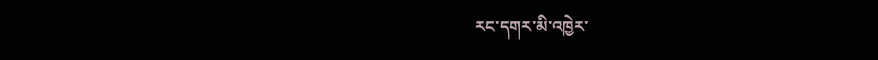རང་དགར་མི་འཁྱེར་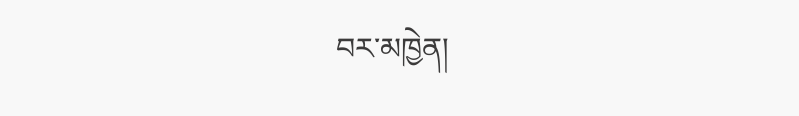བར་མཁྱེན།